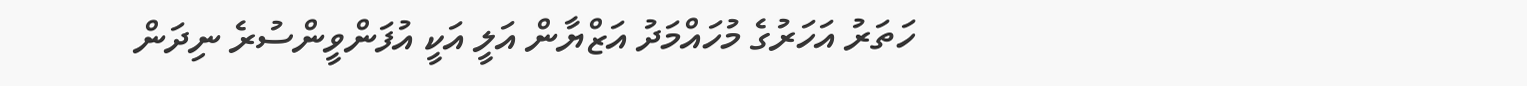ހަތަރު އަހަރުގެ މުހައްމަދު އަޒްޔާން އަލީ އަކީ އުފަންވީންސުރެ ނިދަން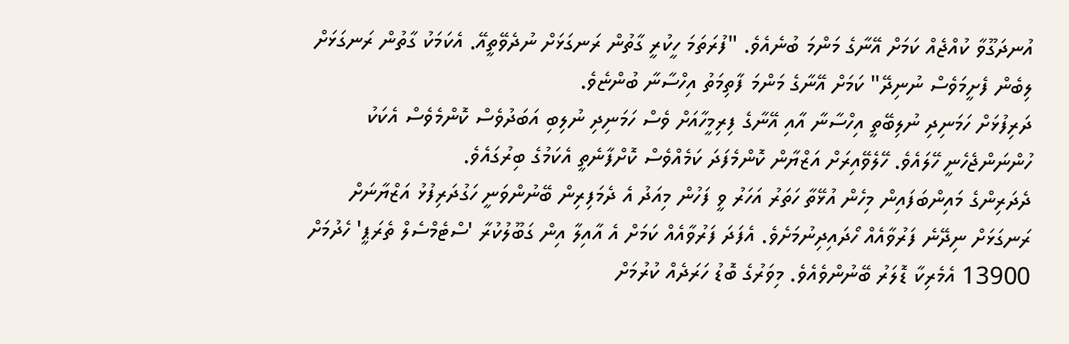އުނދަގޫވާ ކުއްޖެއް ކަމަށް އޭނާގެ މަންމަ ބުނެއެވެ. "ފުރަތަމަ ހީކުރީ ގާތުން ރަނގަޅަށް ނުދެވޭތީއޭ. އެކަމަކު ގާތުން ރަނގަޅަށް ލިބެން ފެށީމަވެސް ނުނިދޭ" ކަމަށް އޭނާގެ މަންމަ ފާތިމަތު އިހްސާނާ ބުންޏެވެ.
ދަރިފުޅަށް ހަމަނިދި ނުލިބޭތީ އިހްސާނާ އާއި އޭނާގެ ފިރިމީހާއަށް ވެސް ހަމަނިދި ނުލިބި އަބަދުވެސް ކޮންމެވެސް އެކަކު ހުންނަންޖެހެނީ ހޭލައެވެ. ހޭލެވޭއިރަށް އަޒްޔާން ކޮންމެފަދަ ކަމެއްވެސް ކޮށްފާނެތީ އެކަމުގެ ބިރުގައެވެ.
ދެދަރިންގެ މައިންބަފައިން މިހެން އުޅޭތާ ހަތަރު އަހަރު ވީ ފަހުން މިއަދު އެ ދެމަފިރިން ބޭނުންވަނީ ހަގުދަރިފުޅު އަޒްޔާނަށް ރަނގަޅަށް ނިދޭނެ ފަރުވާއެއް ހޯދައިދިނުމަށެވެ. އެފަދަ ފަރުވާއެއް ކަމަށް އެ އާއިލާ އިން ގަބޫލުކުރާ 'ސްޓެމްސެލް ތެރަޕީ' ހެދުމަށް 13900 އެމެރިކާ ޑޮލަރު ބޭނުންވެއެވެ. މިވަރުގެ ބޮޑު ހަރަދެއް ކުރުމަށް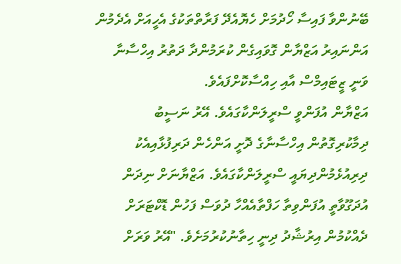ބޭނުންވާ ފައިސާ ހޯދުމަށް ހެޔޮއެދޭ ފަރާތްތަކުގެ އެހީއަށް އެދެމުން އަންނައިރު އަޒްޔާން ގޮވައިގެން ކުރަމުންދާ ދަތުރު އިހްސާނާ ވަނީ ޒީޓައިމްސް އާއި ހިއްސާކޮށްފައެވެ.
އަޒްޔާން އުފަންވީ ސްރީލަންކާގައެވެ. އޭރު ނަސީބު ދިމާކުރިގޮތުން އިހްސާނާގެ ދޮށީ އަންހެން ދަރިފުޅާއިއެކު ދިރިއުޅެމުންދިޔައީ ސްރީލަންކާގައެވެ. އަޒްޔާނަށް ނިދަން އުދަގޫވާތީ އުފަންވިތާ ހަފްތާއެއްހާ ދުވަސް ފަހުން ޑޮކްޓަރަށް ދެއްކުމުން އިރުޝާދު ދިނީ ހިތާނުކުރުމަށެވެ. "އޭރު ވަރަށް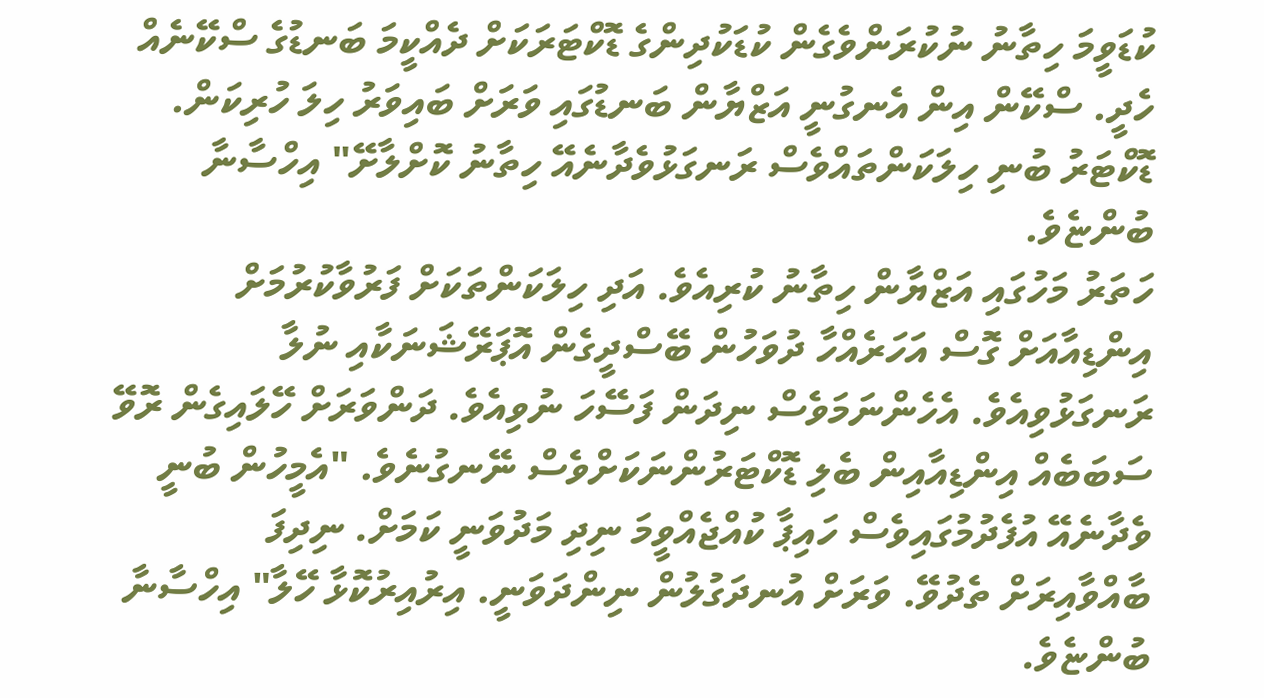ކުޑަވީމަ ހިތާނު ނުކުރަންވެގެން ކުޑަކުދިންގެ ޑޮކްޓަރަކަށް ދެއްކީމަ ބަނޑުގެ ސްކޭނެއް ހެދީ. ސްކޭން އިން އެނގުނީ އަޒްޔާން ބަނޑުގައި ވަރަށް ބައިވަރު ހިލަ ހުރިކަން. ޑޮކްޓަރު ބުނި ހިލަކަންތައްވެސް ރަނގަޅުވެދާނެއޭ ހިތާނު ކޮށްލާށޭ" އިހްސާނާ ބުންޏެވެ.
ހަތަރު މަހުގައި އަޒްޔާން ހިތާނު ކުރިއެވެ. އަދި ހިލަކަންތަކަށް ފަރުވާކުރުމަށް އިންޑިއާއަށް ގޮސް އަހަރެއްހާ ދުވަހުން ބޭސްދީގެން އޮޕަރޭޝަނަކާއި ނުލާ ރަނގަޅުވިއެވެ. އެހެންނަމަވެސް ނިދަން ފަސޭހަ ނުވިއެވެ. ދަންވަރަށް ހޭލައިގެން ރޮވޭ ސަބަބެއް އިންޑިއާއިން ބެލި ޑޮކްޓަރުންނަކަށްވެސް ނޭނގުނެވެ. "އެމީހުން ބުނީ ވެދާނެއޭ އުފެދުމުގައިވެސް ހައިޕާ ކުއްޖެއްވީމަ ނިދި މަދުވަނީ ކަމަށް. ނިދިފަ ބާއްވާއިރަށް ތެދުވޭ. ވަރަށް އުނދަގުލުން ނިންދަވަނީ. އިރުއިރުކޮޅާ ހޭލާ" އިހްސާނާ ބުންޏެވެ.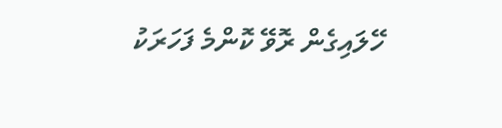ހޭލައިގެން ރޮވޭ ކޮންމެ ފަހަރަކު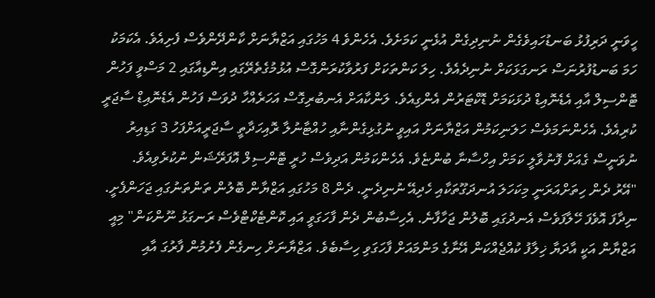ހީވަނީ ދަރިފުޅު ބަނޑުހައިވެގެން ނުނިދިގެން އުޅެނީ ކަމަށެވެ. އެހެންވެ 4 މަހުގައި އަޒްޔާނަށް ކާންދޭންވެސް ފެށިއެވެ. އެކަމަކު ހަމަ ބަނޑުފުރުނަސް ރަނގަޅަކަށް ނުނިދެއެވެ. ހިލަ ކަންތަކަށް ފަރުވާކުރަންގޮސް އުޅުމުގެތެރޭގައި އިންޑިއާގައި 2 މަސްވީ ފަހުން ޓޮންސިލް އާއި އެޑެނޮއިޑް ދުޅަކަމަށް ޑޮކްޓަރުން އެންގިއެވެ. ލަންކާއަށް އެނބުރިގޮސް އަހަރެއްހާ ދުވަސް ފަހުން އެޑެނޮއިޑް ސާޖަރީ ކުރިއެވެ. އެހެންނަމަވެސް ހަލަނިކަމުން އަޒްޔާނަށް އައިވީ ނުގުޅިގެންނާއި ހުއްޓާނުލާ ރޮއިހަދާތީ ސާޖަރީއަށްފަހު 3 ގަޑިއިރު ނުވަނީސް ގެއަށް ފޮނުވާލީ ކަމަށް އިހްސާނާ ބުންޏެވެ. އެހެންކަމުން އަދިވެސް ހުރީ ޓޮންސިލް އޮފަރޭޝަން ނުކުރެވިއެވެ.
"އޭރު ދެން ހިތަށްއަރަނީ މިކަހަލަ އުނދަގޫތަކާއި ހެދިއޭ ނުނިދެނީ. ދެން 8 މަހުގައި އަޒްޔާން ބޮލުން ތަންތަނުގައި ޖަހަންފެށީ. ނިދާފަ އޮވެފަ ހޭލާފަވެސް އެނދުގައި ބޮލުން ޖަހާފާނެ. އެހިސާބުން ދެން ފާހަގަވީ އައި ކޮންޓެކްޓްވެސް ރަނގަޅު ނޫންކަން" މިއީ އަޒްޔާން އަކީ އާދަޔާ ޚިލާފު ކުއްޖެއްކަން އޭނާގެ މަންމައަށް ފާހަގަވި ހިސާބެވެ. އަޒްޔާނަށް ހިނގެން ފެށުމުން ފާރުގަ އާއި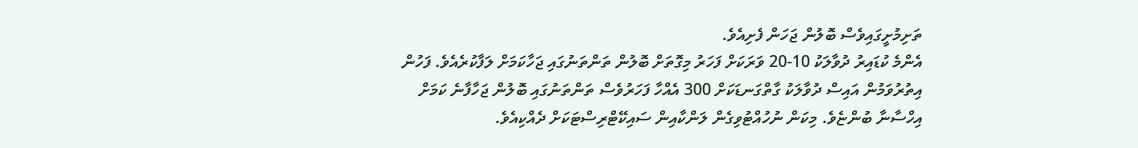ތަށިމުށީގައިވެސް ބޮލުން ޖަހަން ފެށިއެވެ.
އެންމެ ކުޑައިރު ދުވާލަކު 10-20 ވަރަކަށް ފަހަރު މިގޮތަށް ބޮލުން ތަންތަނުގައި ޖަހާކަމަށް ލަފާކުރެއެވެ. ފަހުން އިތުރުވަމުން އައިސް ދުވާލަކު ގާތްގަނޑަކަށް 300 އެއްހާ ފަހަރުވެސް ތަންތަނުގައި ބޮލުން ޖަހާފާނެ ކަމަށް އިހްސާނާ ބުންޏެވެ. މިކަން ނުހުއްޓުވިގެން ލަންކާއިން ސައިކޭޓްރިސްޓަކަށް ދެއްކިއެވެ.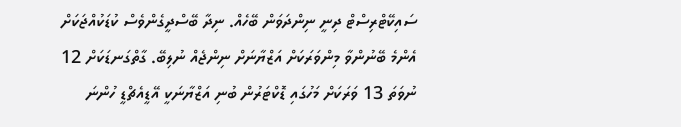ސައިކޭޓްރިސްޓް ދިނީ ނިންދަވަން ބޭހެއް. ނިދާ ބޭސްދީގެންވެސް ކުޑަކުއްޖަކަށް އެންމެ ބޭނުންވާ މިންވަރަކަށް އަޒްޔާނަށް ނިންޖެއް ނުލިބޭ. ގާތްގަނޑަކަށް 12 ނުވަތަ 13 ވަރަކަށް މަހުގައި ޑޮކްޓަރުން ބުނި އަޒްޔާނަކީ އޭޑީއެޗްޑީ ހުންނަ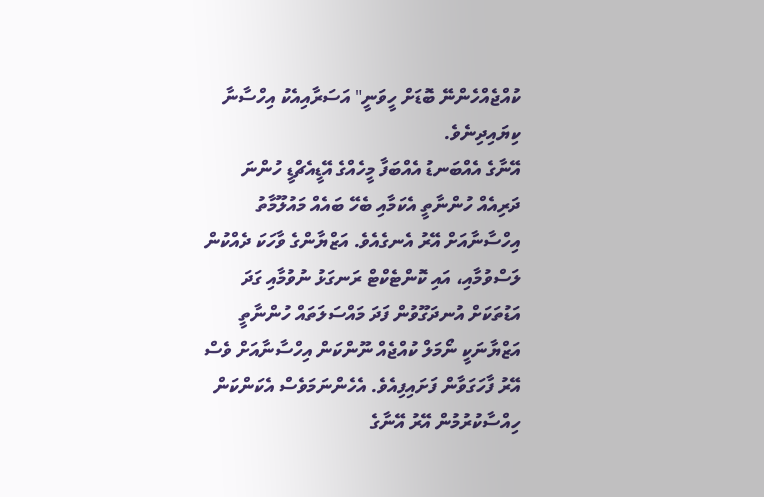ކުއްޖެއްހެންނޭ ބޮޑަށް ހީވަނީ" އަސަރާއިއެކު އިހްސާނާ ކިޔައިދިނެވެ.
އޭނާގެ އެއްބަނޑު އެއްބަފާ މީހެއްގެ އޭޑީއެޗްޑީ ހުންނަ ދަރިއެއް ހުންނާތީ އެކަމާއި ބެހޭ ބައެއް މައުލޫމާތު އިހްސާނާއަށް އޭރު އެނގެއެވެ. އަޒްޔާންގެ ވާހަކަ ދެއްކުން ލަސްވުމާއި، އައި ކޮންޓެކްޓް ރަނގަޅު ނުވުމާއި ގަދަ އަޑުތަކަށް އުނދަގޫވުން ފަދަ މައްސަލަތައް ހުންނާތީ އަޒްޔާނަކީ ނޯމަލް ކުއްޖެއް ނޫންކަން އިހްސާނާއަށް ވެސް އޭރު ފާހަގަވާން ފަށައިފިއެވެ. އެހެންނަމަވެސް އެކަންކަން ހިއްސާކުރުމުން އޭރު އޭނާގެ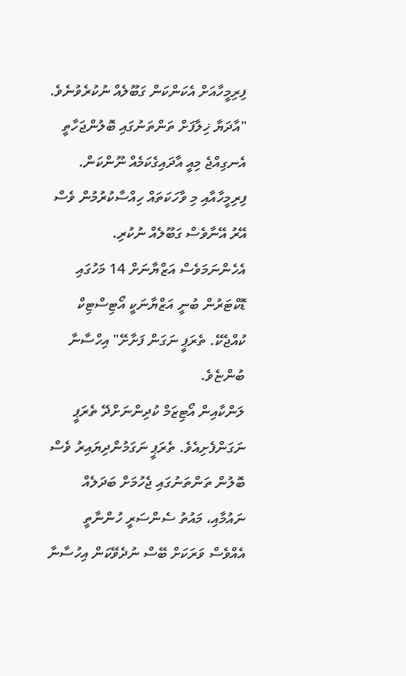ފިރިމީހާއަށް އެކަންކަން ގަބޫލެއް ނުކުރެވުނެވެ. "އާދަޔާ ޚިލާފަށް ތަންތަނުގައި ބޮލުންޖަހާތީ އެނގިއްޖެ މިއީ އާދައިގެކަމެއް ނޫންކަން. ފިރިމީހާއާއި މި ވާހަކަތައް ހިއްސާކުރުމުން ވެސް އޭރު އޭނާވެސް ގަބޫލެއް ނުކުރި. އެހެންނަމަވެސް އަޒްޔާނަށް 14 މަހުގައި ޑޮކްޓަރުން ބުނީ އަޒްޔާނަކީ އޯޓިސްޓިކް ކުއްޖެކޭ. ތެރަޕީ ނަގަން ފަށާށޭ" އިހްސާނާ ބުންޏެވެ.
ލަންކާއިން އޯޓިޒަމް ކުދިންނަށްދޭ ތެރަޕީ ނަގަންފެށިއެވެ. ތެރަޕީ ނަގަމުންދިޔައިރު ވެސް ބޮލުން ތަންތަނުގައި ޖެހުމަށް ބަދަލެއް ނައުމާއި، މައުތު ސެންސަރީ ހުންނާތީ އެއްވެސް ވަރަކަށް ބޭސް ނުދެވޭކަން އިހުސާނާ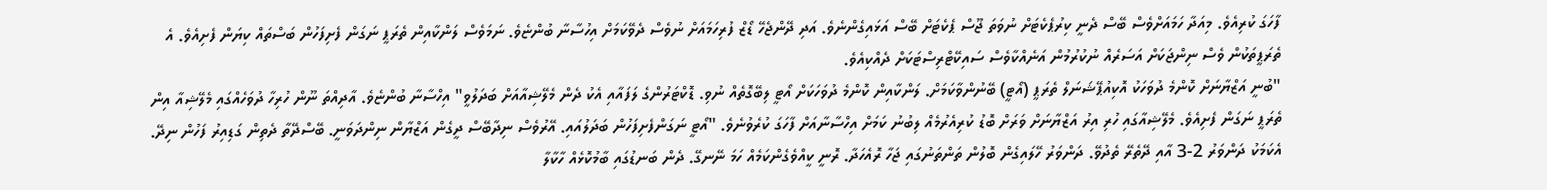ފާހަގަ ކުރިއެވެ. މިއަދާ ހަމައަށްވެސް ބޭސް ދެނީ ކިރުޕެކެޓަށް ނުވަތަ ޖޫސް ޕެކެޓަށް ބޭސް އަޅައިގެންނެވެ. އަދި ދޭންޖެހޭ ޑޯޒް ފުރިހަމައަށް ނުވެސް ދެވޭކަމަށް އިހުސާނާ ބުންޏެވެ. ނަމަވެސް ލަންކާއިން ތެރަޕީ ނަގަން ފެށިފަހުން ބަސްތައް ކިޔަން ފެށިއެވެ. އެ ތެރަޕީތަކުން ވެސް ނިންޖަކަށް އަސަރެއް ނުކުރުމުން އަނެއްކާވެސް ސައިކޭޓްރިސްޓަކަށް ދެއްކިއެވެ.
"ބުނީ އަޒްޔާނަށް ކޮންމެ ދުވަހަކު އޮކިއުޕޭޝަނަލް ތެރަޕީ (އޯޓީ) ބޭނުންވާކަމަށް. ލަންކާއިން ކޮންމެ ދުވަހަކަށް އޯޓީ ލިބޭގޮތެއް ނުވި. ޑޮކްޓަރުންގެ ލަފައާއި އެކު ދެން މެލޭޝިއާއަށް ބަދަލުވީ" އިހްސާނާ ބުންޏެވެ. އާދިއްތަ ނޫން ހުރިހާ ދުވަހެއްގައި މެލޭޝިއާ އިން ތެރަޕީ ނަގަން ފެށިއެވެ. މެލޭޝިއާގައި ހުރި އިރު އަޒްޔާނަށް ވަރަށް ބޮޑު ކުރިއެރުމެއް ލިބުނު ކަމަށް އިހްސާނާއަށް ފާހަގަ ކުރެވުނެވެ. "އޯޓީ ނަގަންފެށިފަހުން ބަދަލުއައި. އޭރުވެސް ނިދާބޭސް ދީގެން އަޒްޔާން ނިންދަވަނީ. ބޭސްދޭތާ ދެތިން ގަޑިއިރު ފަހުން ނިދޭ. އެކަމަކު ދަންވަރު 2-3 އާއި ދޭތެރޭ ތެދުވޭ. ދަންވަރު ހޭލައިގެން ބޮލުން ތަންތަނުގައި ޖަހާ ރޮއެހަދާ. ރޮނީ ކީއްވެގެންކަމެއް ހަމަ ނޭނގޭ. ދެން ބަނޑުގައި ބާމުކޮޅެއް ހާކާލާ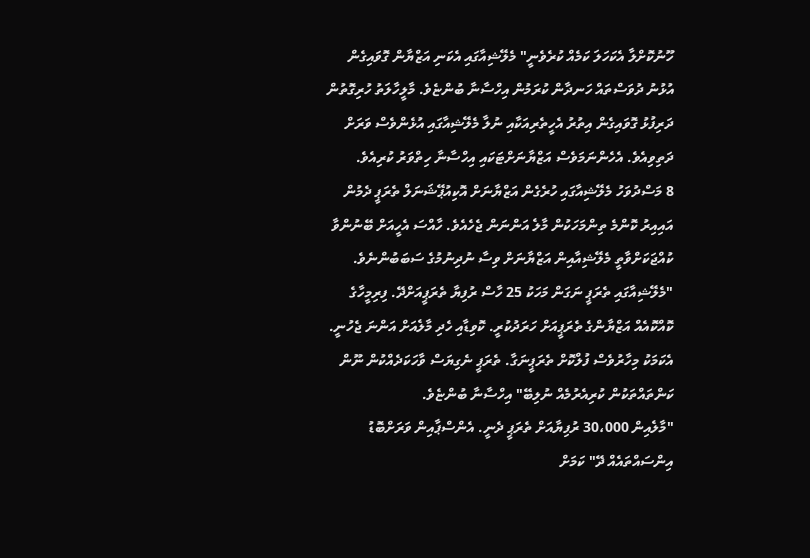ހޫނުކޮށްލާ އެކަހަލަ ކަމެއް ކުރެވެނީ" މެލޭޝިއާގައި އެކަނި އަޒްޔާން ގޮވައިގެން އުޅުނު ދުވަސްތައް ހަނދާން ކުރަމުން އިހްސާނާ ބުންޏެވެ. މާލީހާލަތު ހުރިގޮތުން ދަރިފުޅު ގޮވައިގެން އިތުރު އެހީތެރިއަކާއި ނުލާ މެލޭޝިއާގައި އުޅެންވެސް ވަރަށް ދަތިވިއެވެ. އެހެންނަމަވެސް އަޒްޔާނަށްޓަކައި އިހްސާނާ ހިތްވަރު ކުރިއެވެ.
8 މަސްދުވަހު މެލޭޝިއާގައި ހުރެގެން އަޒްޔާނަށް އޮކިއުޕޭޝަނަލް ތެރަޕީ ދެމުން އައިއިރު ކޮންމެ ތިންމަހަކުން މާލެ އަންނަން ޖެހެއެވެ. ހާއްސަ އެހީއަށް ބޭނުންވާ ކުއްޖަކަށްވާތީ މެލޭޝިއާއިން އަޒްޔާނަށް ވިސާ ނުދިނުމުގެ ސަބަބުންނެވެ. "މެލޭޝިއާގައި ތެރަޕީ ނަގަން މަހަކު 25 ހާސް ރުފިޔާ ތެރަޕީއަށްދޭ. ފިރިމީހާގެ ކޮއްކޮއެއް އަޒްޔާންގެ ތެރަޕީއަށް ހަރަދުކުރީ. ކޮވިޑާއި ހެދި މާލެއަށް އަންނަ ޖެހުނީ. އެކަމަކު މިހާރުވެސް ފުލްކޮށް ތެރަޕީނަގާ. ތެރަޕީ ނެގިޔަސް ވާހަކަދެއްކުން ނޫން ކަންތައްތަކުން ކުރިއެރުމެއް ނުލިބޭ" އިހްސާނާ ބުންޏެވެ.
"މާލެއިން 30،000 ރުފިޔާއަށް ތެރަޕީ ދެނީ. އެންސްޕާއިން ވަރަށްބޮޑު އިންސައްތައެއް ދޭ" ކަމަށް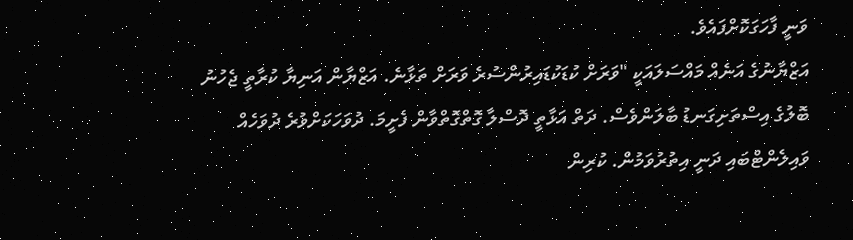ވަނީ ފާހަގަކޮށްފައެވެ.
އަޒްޔާނުގެ އަނެއް މައްސަލައަކީ "ވަރަށް ކުޑަކުޑައިރުންސުރެ ވަރަށް ތަޅާނެ. އަޒްޔާން އަނިޔާ ކުރާތީ ޖެހުނު ބޮލުގެ އިސްތަށިގަނޑު ބާލަންވެސް. ދަތް އަޅާތީ ދޮސްލާ ގޮތްގޮތްވާން ފެށީމަ. ދުވަހަކަށްވުރެ ދުވަހެއް ވައިލެންޓްބައި ދަނީ އިތުރުވަމުން. ކުރިން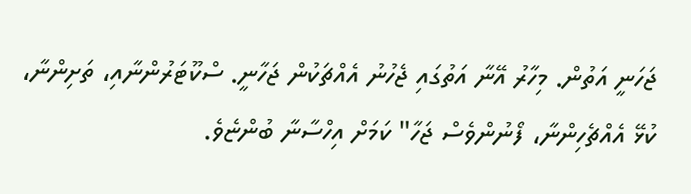ޖަހަނީ އަތުން. މިހާރު އޭނާ އަތުގައި ޖެހުނު އެއްޗަކުން ޖަހާނީ. ސްކޫޓަރުންނާއި، ތަށިންނާ، ކުޅޭ އެއްޗެހިންނާ، ފޯނުންވެސް ޖަހާ" ކަމަށް އިހްސާނާ ބުންޏެވެ.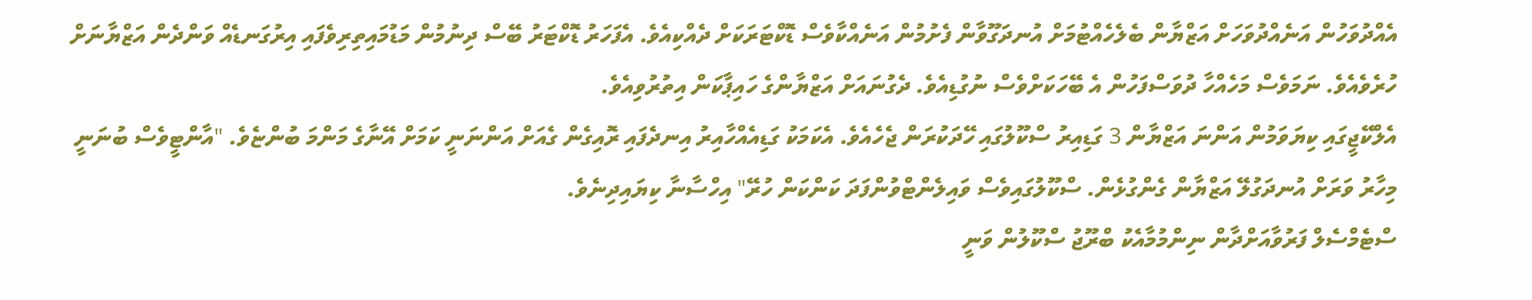އެއްދުވަހުން އަނެއްދުވަހަށް އަޒްޔާން ބެލެހެއްޓުމަށް އުނދަގޫވާން ފެށުމުން އަނެއްކާވެސް ޑޮކްޓަރަކަށް ދެއްކިއެވެ. އެފަހަރު ޑޮކްޓަރު ބޭސް ދިނުމުން މަޑުމައިތިރިވެފައި އިރުގަނޑެއް ވަންދެން އަޒްޔާނަށް ހުރެވެއެވެ. ނަމަވެސް މަހެއްހާ ދުވަސްފަހުން އެ ބޭހަކަށްވެސް ނުގުޑިއެވެ. ދެގުނައަށް އަޒްޔާންގެ ހައިޕާކަން އިތުރުވިއެވެ.
އެލްކޭޖީގައި ކިޔަވަމުން އަންނަ އަޒްޔާން 3 ގަޑިއިރު ސްކޫލުގައި ހޭދަކުރަން ޖެހެއެވެ. އެކަމަކު ގަޑިއެއްހާއިރު އިނދެފައި ރޮއިގެން ގެއަށް އަންނަނީ ކަމަށް އޭނާގެ މަންމަ ބުންޏެވެ. "އާންޓީވެސް ބުނަނީ މިހާރު ވަރަށް އުނދަގުލޭ އަޒްޔާން ގެންގުޅެން. ސްކޫލުގައިވެސް ވައިލެންޓްވުންފަދަ ކަންކަން ހުރޭ" އިހްސާނާ ކިޔައިދިނެވެ.
ސްޓެމްސެލް ފަރުވާއަށްދާން ނިންމުމާއެކު ބްރޫޖު ސްކޫލުން ވަނީ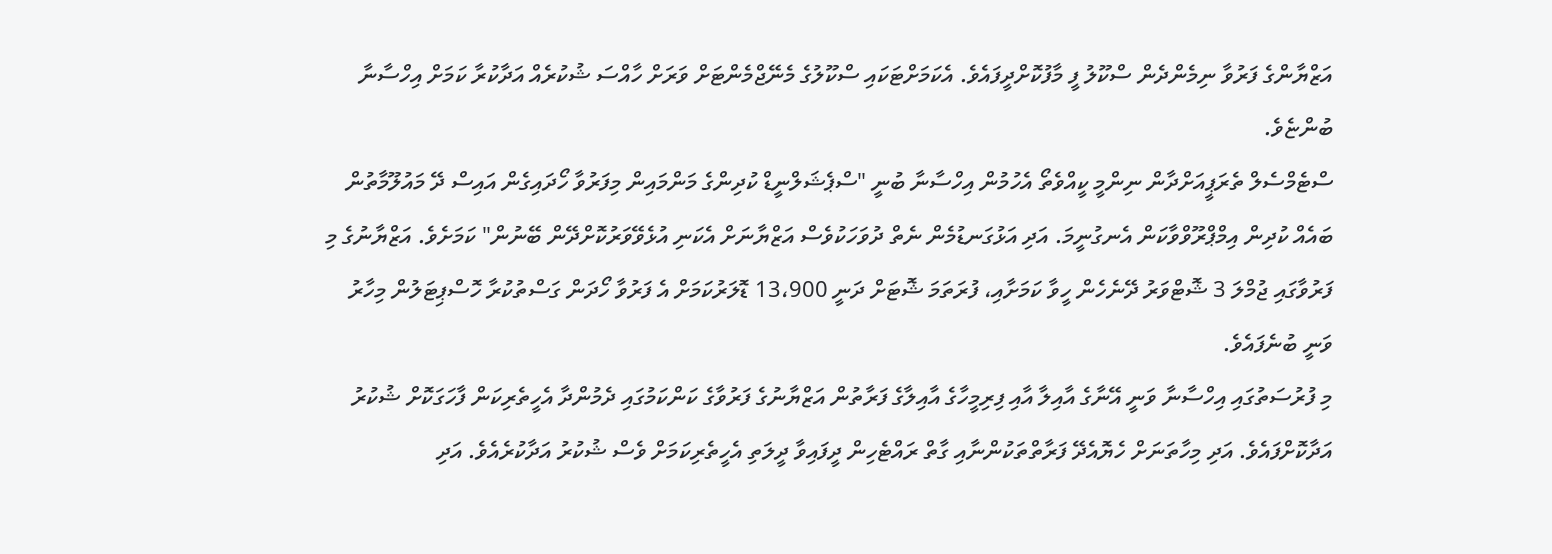އަޒްޔާންގެ ފަރުވާ ނިމެންދެން ސްކޫލު ފީ މާފުކޮށްދީފައެވެ. އެކަމަށްޓަކައި ސްކޫލުގެ މެނޭޖްމެންޓަށް ވަރަށް ހާއްސަ ޝުކުރެއް އަދާކުރާ ކަމަށް އިހްސާނާ ބުންޏެވެ.
ސްޓެމްސެލް ތެރަޕީއަށްދާން ނިންމީ ކީއްވެތޯ އެހުމުން އިހްސާނާ ބުނީ "ސްޕެޝަލްނީޑް ކުދިންގެ މަންމައިން މިފަރުވާ ހޯދައިގެން އައިސް ދޭ މައުލޫމާތުން ބައެއް ކުދިން އިމްޕްރޫވްވާކަން އެނގުނީމަ. އަދި އަޅުގަނޑުމެން ނެތް ދުވަހަކުވެސް އަޒްޔާނަށް އެކަނި އުޅެވޭވަރުކޮށްދޭން ބޭނުން" ކަމަށެވެ. އަޒްޔާނުގެ މި ފަރުވާގައި ޖުމްލަ 3 ޝޮޓްވަރު ދޭނެހެން ހީވާ ކަމަށާއި، ފުރަތަމަ ޝޮޓަށް ދަނީ 13،900 ޑޮލަރުކަމަށް އެ ފަރުވާ ހޯދަން ގަސްތުކުރާ ހޮސްޕިޓަލުން މިހާރު ވަނީ ބުނެފައެވެ.
މި ފުރުސަތުގައި އިހްސާނާ ވަނީ އޭނާގެ އާއިލާ އާއި ފިރިމީހާގެ އާއިލާގެ ފަރާތުން އަޒްޔާނުގެ ފަރުވާގެ ކަންކަމުގައި ދެމުންދާ އެހީތެރިކަން ފާހަގަކޮށް ޝުކުރު އަދާކޮށްފައެވެ. އަދި މިހާތަނަށް ހެޔޮއެދޭ ފަރާތްތަކުންނާއި ގާތް ރައްޓެހިން ދީފައިވާ ދީލަތި އެހީތެރިކަމަށް ވެސް ޝުކުރު އަދާކުރެއެވެ. އަދި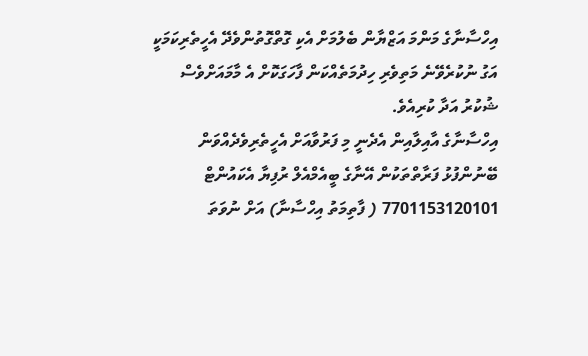އިހްސާނާގެ މަންމަ އަޒްޔާން ބެލުމަށް އެކި ގޮތްގޮތުންވެދޭ އެހީތެރިކަމަކީ އަގު ނުކުރެވޭނެ މަތިވެރި ހިދުމަތެއްކަން ފާހަގަކޮށް އެ މާމައަށްވެސް ޝުކުރު އަދާ ކުރިއެވެ.
އިހްސާނާގެ އާއިލާއިން އެދެނީ މި ފަރުވާއަށް އެހީތެރިވެދެއްވަން ބޭނުންފުޅު ފަރާތްތަކުން އޭނާގެ ބީއެމްއެލް ރުފިޔާ އެކައުންޓް 7701153120101 ( ފާތިމަތު އިހްސާނާ) އަށް ނުވަތަ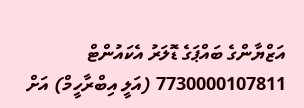އަޒްޔާންގެ ބައްޕަގެ ޑޮލަރު އެކައުންޓް 7730000107811 (އަލީ އިބްރާހީމް) އަށް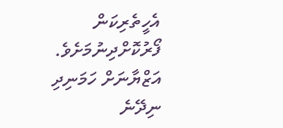އެހީތެރިކަން ފޯރުކޮށްދިނުމަށެވެ. އަޒްޔާނަށް ހަމަނިދި ނިދޭނެ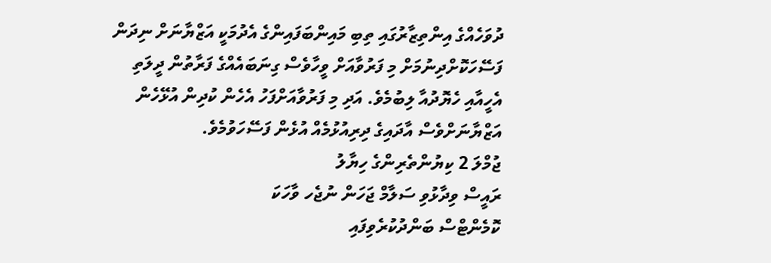ދުވަހެއްގެ އިންތިޒާރުގައި ތިބި މައިންބަފައިންގެ އެދުމަކީ އަޒްޔާނަށް ނިދަން ފަސޭހަކޮށްދިނުމަށް މި ފަރުވާއަށް ވީހާވެސް ގިނަބައެއްގެ ފަރާތުން ދީލަތި އެހީއާއި ހެޔޮދުއާ ލިބުމެވެ. އަދި މި ފަރުވާއަށްފަހު އެހެން ކުދިން އުޅޭހެން އަޒްޔާނަށްވެސް އާދައިގެ ދިރިއުޅުމެއް އުޅެން ފަސޭހަވުމެވެ.
ޖުމްލަ 2 ކިޔުންތެރިންގެ ހިޔާލު
ރައީސް ވިދާޅުވި ސަލާމް ޖަހަން ނުޖެހ ވާހަކަ
ކޮމެންޓްސް ބަންދުކުރެވިފައި